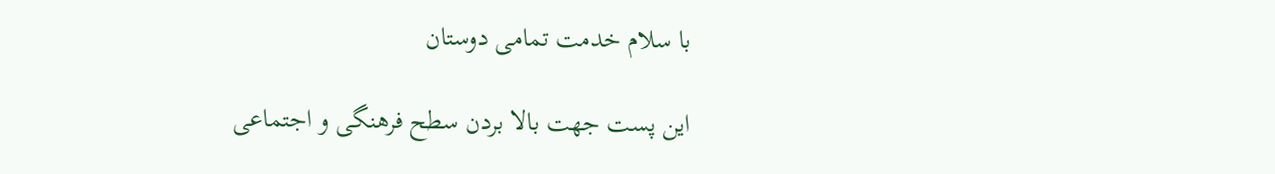با سلام خدمت تمامی دوستان

این پست جهت بالا بردن سطح فرهنگی و اجتماعی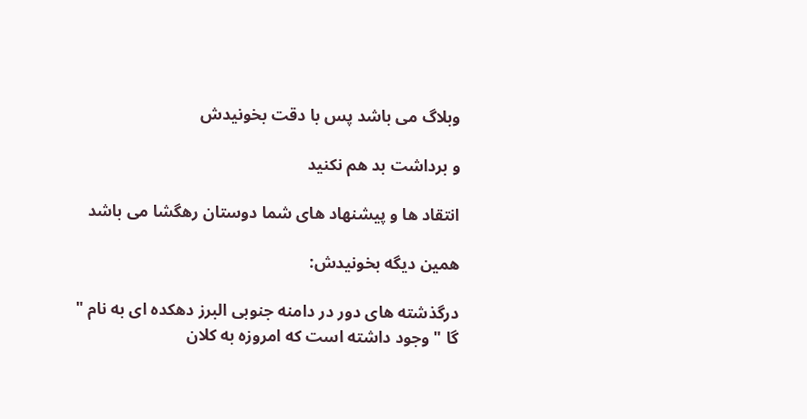وبلاگ می باشد پس با دقت بخونیدش

و برداشت بد هم نكنید

انتقاد ها و پیشنهاد های شما دوستان رهگشا می باشد

همین دیگه بخونیدش:

درگذشته های دور در دامنه جنوبی البرز دهکده ای به نام " گا " وجود داشته است که امروزه به کلان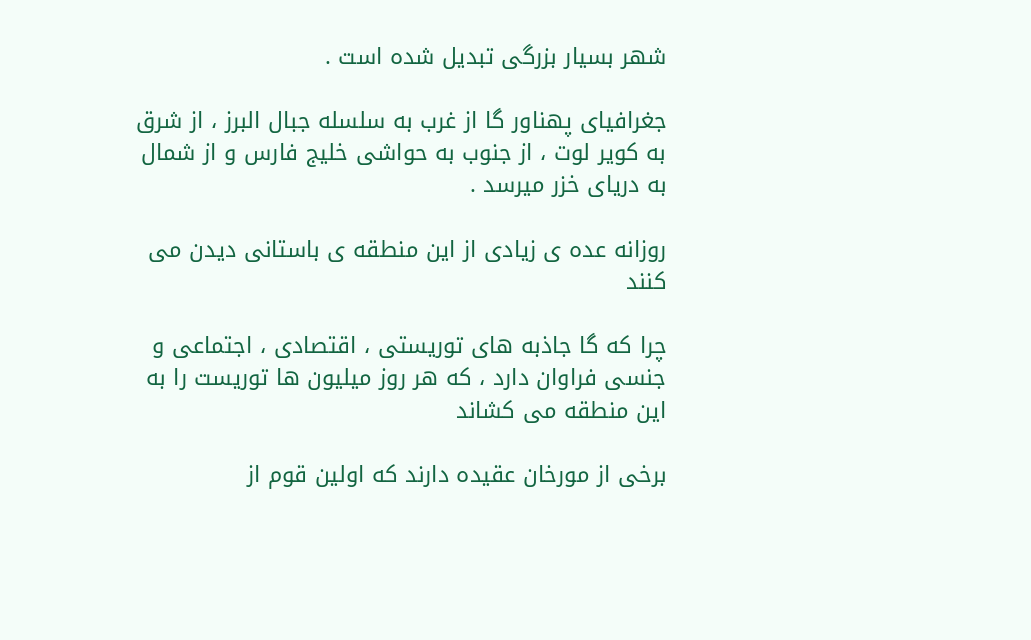شهر بسیار بزرگی تبدیل شده است .

جغرافیای پهناور گا از غرب به سلسله جبال البرز ، از شرق به کویر لوت ، از جنوب به حواشی خلیج فارس و از شمال به دریای خزر میرسد .

روزانه عده ی زیادی از این منطقه ی باستانی دیدن می کنند

چرا که گا جاذبه های توریستی ، اقتصادی ، اجتماعی و جنسی فراوان دارد ، که هر روز میلیون ها توریست را به این منطقه می کشاند

برخی از مورخان عقیده دارند که اولین قوم از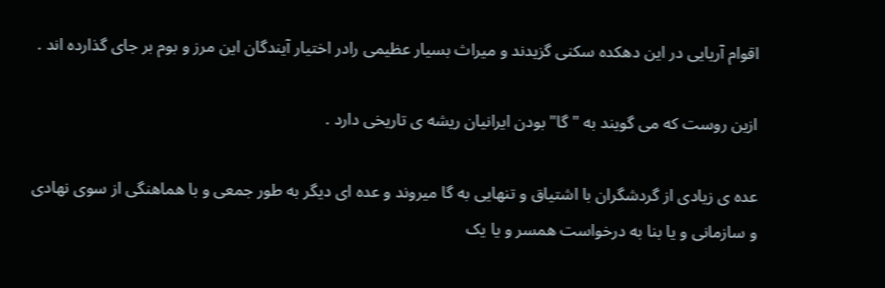اقوام آریایی در این دهکده سکنی گزیدند و میراث بسیار عظیمی رادر اختیار آیندگان این مرز و بوم بر جای گذارده اند .

ازین روست که می گویند به "گا" بودن ایرانیان ریشه ی تاریخی دارد .

عده ی زیادی از گردشگران با اشتیاق و تنهایی به گا میروند و عده ای دیگر به طور جمعی و با هماهنگی از سوی نهادی و سازمانی و یا بنا به درخواست همسر و یا یک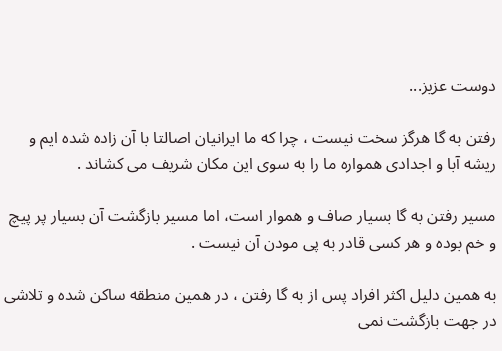دوست عزیز...

رفتن به گا هرگز سخت نیست ، چرا که ما ایرانیان اصالتا با آن زاده شده ایم و ریشه آبا و اجدادی همواره ما را به سوی این مکان شریف می کشاند .

مسیر رفتن به گا بسیار صاف و هموار است، اما مسیر بازگشت آن بسیار پر پیچ و خم بوده و هر کسی قادر به پی مودن آن نیست .

به همین دلیل اکثر افراد پس از به گا رفتن ، در همین منطقه ساکن شده و تلاشی در جهت بازگشت نمی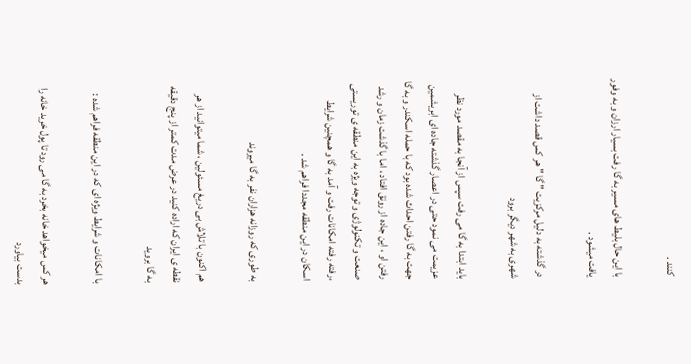کنند .

با این حال بلیط های مسیر به گا رفت بسیار ارزان و به وفور یافت میشود .

در گذشته به دلیل مرکزیت " گا " هر کس قصد داشت از شهری به شهر دیگر برود

باید ابتدا به گا می رفت سپس از آنجا به مقصد مورد نظر عزیمت می نمود حتی در اعصار گذشته جاده ای ابریشمین جهت به گا رفتن احداث شده بود که با حمله اسکندر و به گا رفتن او ، این جاده از رونق افتاد ، اما با گذشت زمان و رشد صنعت و تکنولوژی و توجه ویژه به این منطقه ی توریستی ،رفته رفته امکانات رفت و آمد به گا و همچنین شرایط اسکان در این منطقه مجددا فراهم شد .

به طوری که روزانه هزاران نفر به گا میروند

هم اکنون با تلاش بی دریغ مسئولین ، شما میتوانید از هر نقطه ی ایران که اراده کنید در عرض مدت کمتر از پنج دقیقه به گا بروید

با امکانات و شرایط ویژه ای که در این منطقه فراهم شده :

هر کس میخواهد خانه بخرد به گا می رود تا پول خرید خانه را بدست بیاورد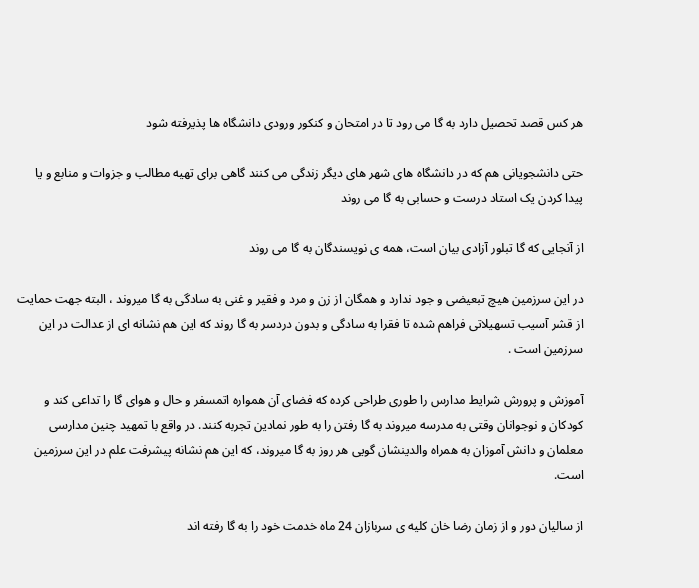هر کس قصد تحصیل دارد به گا می رود تا در امتحان و کنکور ورودی دانشگاه ها پذیرفته شود

حتی دانشجویانی هم که در دانشگاه های شهر های دیگر زندگی می کنند گاهی برای تهیه مطالب و جزوات و منابع و یا پیدا کردن یک استاد درست و حسابی به گا می روند

از آنجایی که گا تبلور آزادی بیان است، همه ی نویسندگان به گا می روند

در این سرزمین هیچ تبعیضی و جود ندارد و همگان از زن و مرد و فقیر و غنی به سادگی به گا میروند ، البته جهت حمایت از قشر آسیب تسهیلاتی فراهم شده تا فقرا به سادگی و بدون دردسر به گا روند که این هم نشانه ای از عدالت در این سرزمین است .

آموزش و پرورش شرایط مدارس را طوری طراحی کرده که فضای آن همواره اتمسفر و حال و هوای گا را تداعی کند و کودکان و نوجوانان وقتی به مدرسه میروند به گا رفتن را به طور نمادین تجربه کنند. در واقع با تمهید چنین مدارسی معلمان و دانش آموزان به همراه والدینشان گویی هر روز به گا میروند، که این هم نشانه پیشرفت علم در این سرزمین است.

از سالیان دور و از زمان رضا خان کلیه ی سربازان 24 ماه خدمت خود را به گا رفته اند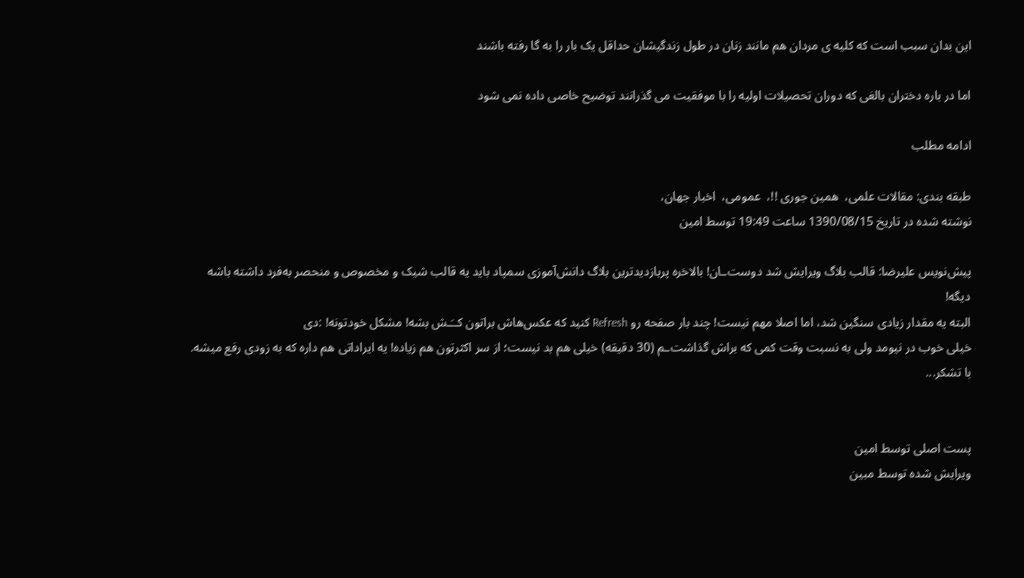این بدان سبب است که کلیه ی مردان هم مانند زنان در طول زندگیشان حداقل یک بار را به گا رفته باشند

اما در باره دختران بالغی که دوران تحصیلات اولیه را با موفقیت می گذرانند توضیح خاصی داده نمی شود

ادامه مطلب

طبقه بندی: مقالات علمی،  همین جوری !!،  عمومی،  اخبار جهان،
نوشته شده در تاریخ 1390/08/15 ساعت 19:49 توسط امین

پیش‌نویس علیرضا: قالب بلاگ ویرایش شد دوست‌ـان! بالاخره پربازدیدترین بلاگ دانش‌آموزی سمپاد باید یه قالب شیک و مخصوص و منحصر به‌فرد داشته باشه دیگه!
البته یه مقدار زیادی سنگین شد، اما اصلا مهم نیست! چند بار صفحه رو Refresh کنید که عکس‌هاش براتون کــَـش بشه! مشکل خودتونه! :دی
خیلی خوب در نیومد ولی به نسبت وقت کمی که براش گذاشت‌ـم (30 دقیقه) خیلی هم بد نیست؛ از سر اکثرتون هم زیاده! یه ایراداتی هم داره که به زودی رفع میشه.
با تشکر...


پست اصلی توسط امین
ویرایش شده توسط مبین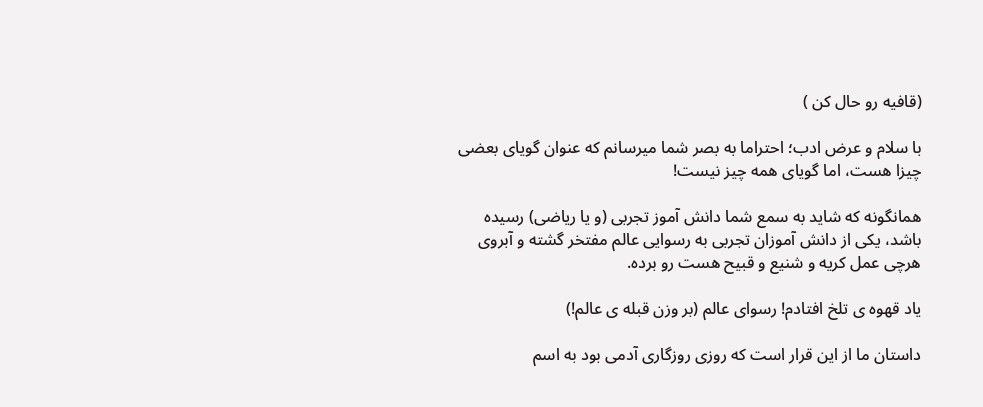(قافیه رو حال کن )

با سلام و عرض ادب؛ احتراما به بصر شما میرسانم که عنوان گویای بعضی چیزا هست، اما گویای همه چیز نیست!

همانگونه که شاید به سمع شما دانش آموز تجربی (و یا ریاضی) رسیده باشد، یکی از دانش آموزان تجربی به رسوایی عالم مفتخر گشته و آبروی هرچی عمل کریه و شنیع و قبیح هست رو برده.

یاد قهوه ی تلخ افتادم! رسوای عالم (بر وزن قبله ی عالم!)

داستان ما از این قرار است که روزی روزگاری آدمی بود به اسم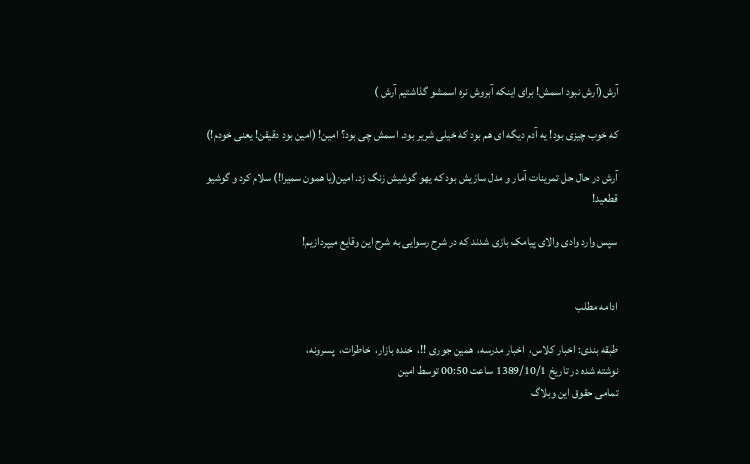آرش(آرش نبود اسمش! برای اینکه آبروش نره اسمشو گذاشتیم آرش )

که خوب چیزی بود! یه آدم دیگه ای هم بود که خیلی شریر بود. اسمش چی بود؟ امین! (امین بود دقیقن! یعنی خودم!)

آرش در حال حل تمرینات آمار و مدل سازیش بود که یهو گوشیش زنگ زد. امین(یا همون سمیرا!) سلام کرد و گوشیو قطعید!

سپس وارد وادی والای پیامک بازی شدند که در شرح رسوایی به شرح این وقایع میپردازیم!


ادامه مطلب

طبقه بندی: اخبار کلاس،  اخبار مدرسه،  همین جوری !!،  خنده بازار،  خاطرات،  پسرونه،
نوشته شده در تاریخ 1389/10/1 ساعت 00:50 توسط امین
تمامی حقوق این وبلاگ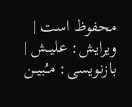محفوظ است | ویرایش: علیــش | بازنویسی: مـُبیــن